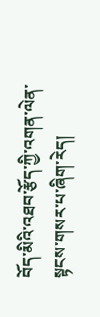བོད་མིའི་འཐབ་རྩོད་ཀྱི་འགན་ལེན་སྟངས་གསར་པ་ཞིག་རེད།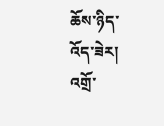ཆོས་ཉིད་འོད་ཟེར།
འགྲོ་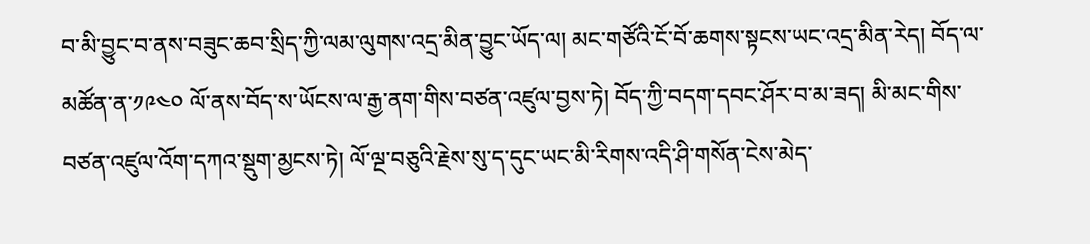བ་མི་བྱུང་བ་ནས་བཟུང་ཆབ་སྲིད་ཀྱི་ལམ་ལུགས་འདྲ་མིན་བྱུང་ཡོད་ལ། མང་གཙོའི་ངོ་བོ་ཆགས་སྟངས་ཡང་འདྲ་མིན་རེད། བོད་ལ་མཚོན་ན་༡༩༤༠ ལོ་ནས་བོད་ས་ཡོངས་ལ་རྒྱ་ནག་གིས་བཙན་འཛུལ་བྱས་ཏེ། བོད་ཀྱི་བདག་དབང་ཤོར་བ་མ་ཟད། མི་མང་གིས་བཙན་འཛུལ་འོག་དཀའ་སྡུག་མྱངས་ཏེ། ལོ་ལྔ་བཅུའི་རྗེས་སུ་ད་དུང་ཡང་མི་རིགས་འདི་ཤི་གསོན་ངེས་མེད་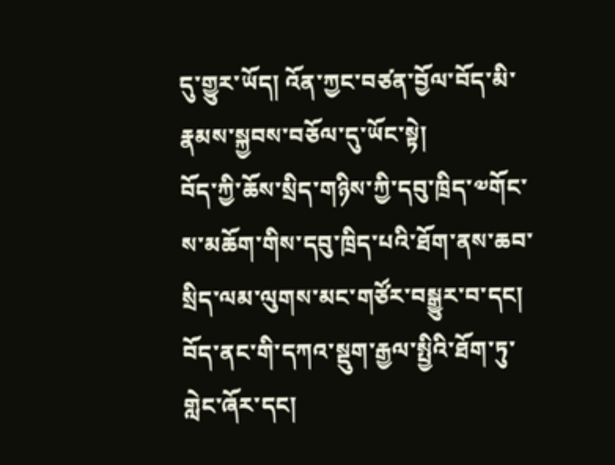དུ་གྱུར་ཡོད། འོན་ཀྱང་བཙན་བྱོལ་བོད་མི་རྣམས་སྐྱབས་བཅོལ་དུ་ཡོང་སྟེ།
བོད་ཀྱི་ཆོས་སྲིད་གཉིས་ཀྱི་དབུ་ཁྲིད་༧གོང་ས་མཆོག་གིས་དབུ་ཁྲིད་པའི་ཐོག་ནས་ཆབ་སྲིད་ལམ་ལུགས་མང་གཙོར་བསྒྱུར་བ་དང། བོད་ནང་གི་དཀའ་སྡུག་རྒྱལ་སྤྱིའི་ཐོག་ཏུ་གླེང་ཞོར་དང།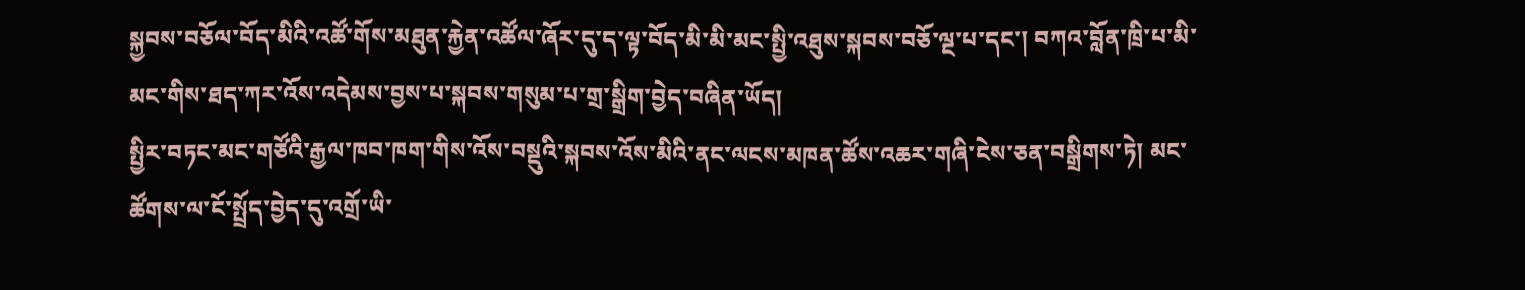སྐྱབས་བཅོལ་བོད་མིའི་འཚོ་གོས་མཐུན་རྐྱེན་འཚོལ་ཞོར་དུ་ད་ལྟ་བོད་མི་མི་མང་སྤྱི་འཐུས་སྐབས་བཅོ་ལྔ་པ་དང་། བཀའ་བློན་ཁྲི་པ་མི་མང་གིས་ཐད་ཀར་འོས་འདེམས་བྱས་པ་སྐབས་གསུམ་པ་གྲ་སྒྲིག་བྱེད་བཞིན་ཡོད།
སྤྱིར་བཏང་མང་གཙོའི་རྒྱལ་ཁབ་ཁག་གིས་འོས་བསྡུའི་སྐབས་འོས་མིའི་ནང་ལངས་མཁན་ཚོས་འཆར་གཞི་ངེས་ཅན་བསྒྲིགས་ཏེ། མང་ཚོགས་ལ་ངོ་སྤྲོད་བྱེད་དུ་འགྲོ་ཡི་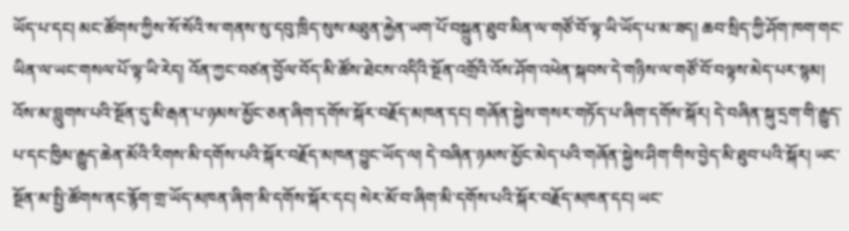ཡོད་པ་དང། མང་ཚོགས་ཀྱིས་སོ་སོའི་ས་གནས་སུ་དབུ་ཁྲིད་སུས་མཐུན་རྐྱེན་ཡག་པོ་བསྐྲུན་ཐུབ་མིན་ལ་གཙོ་བོ་ལྟ་ཡི་ཡོད་པ་མ་ཟད། ཆབ་སྲིད་ཀྱི་ཤོག་ཁག་གང་ཡིན་ལ་ཡང་གསལ་པོ་ལྟ་ཡི་རེད། འོན་ཀྱང་བཙན་བྱོལ་བོད་མི་ཚོས་ཐེངས་འདིའི་སྔོན་འགྲོའི་འོས་ཤོག་འཕེན་སྐབས་དེ་གཉིས་ལ་གཙོ་བོ་བལྟས་མེད་པར་སྙམ། འོས་མ་བླུགས་པའི་སྔོན་དུ་མི་རྒན་པ་ཉམས་མྱོང་ཅན་ཞིག་དགོས་སྐོར་བརྗོད་མཁན་དང། གཞོན་སྐྱེས་གསར་གཏོད་པ་ཞིག་དགོས་སྐོར། དེ་བཞིན་སྐུ་དྲག་གི་རྒྱུད་པ་དང་ཁྱིམ་རྒྱུད་ཆེན་མོའི་རིགས་མི་དགོས་པའི་སྐོར་བརྗོད་མཁན་བྱུང་ཡོད་ལ། དེ་བཞིན་ཉམས་མྱོང་མེད་པའི་གཞོན་སྐྱེས་ཤིག་གིས་བྱེད་མི་ཐུབ་པའི་སྐོར། ཡང་སྔོན་མ་སྤྱི་ཚོགས་ནང་རྙོག་གྲ་ཡོད་མཁན་ཞིག་མི་དགོས་སྐོར་དང། སེར་མོ་བ་ཞིག་མི་དགོས་པའི་སྐོར་བརྗོད་མཁན་དང། ཡང་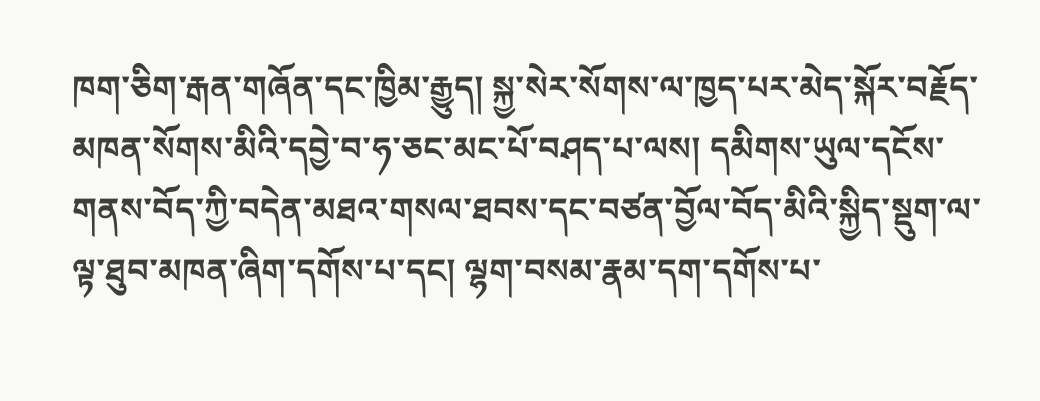ཁག་ཅིག་རྒན་གཞོན་དང་ཁྱིམ་རྒྱུད། སྐྱ་སེར་སོགས་ལ་ཁྱད་པར་མེད་སྐོར་བརྗོད་མཁན་སོགས་མིའི་དབྱེ་བ་ཧ་ཅང་མང་པོ་བཤད་པ་ལས། དམིགས་ཡུལ་དངོས་གནས་བོད་ཀྱི་བདེན་མཐའ་གསལ་ཐབས་དང་བཙན་བྱོལ་བོད་མིའི་སྐྱིད་སྡུག་ལ་ལྟ་ཐུབ་མཁན་ཞིག་དགོས་པ་དང། ལྷག་བསམ་རྣམ་དག་དགོས་པ་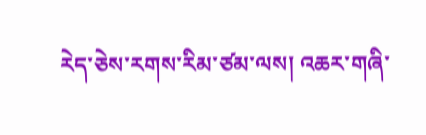རེད་ཅེས་རགས་རིམ་ཙམ་ལས། འཆར་གཞི་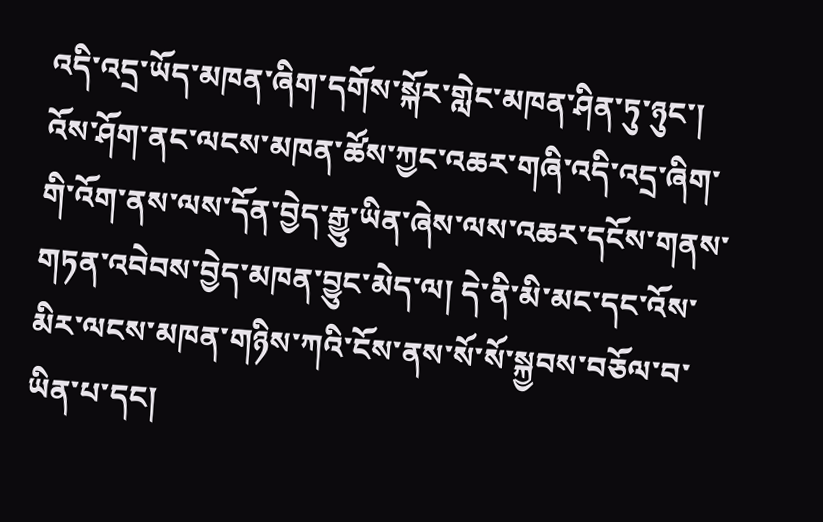འདི་འདྲ་ཡོད་མཁན་ཞིག་དགོས་སྐོར་གླེང་མཁན་ཤིན་ཏུ་ཉུང་།
འོས་ཤོག་ནང་ལངས་མཁན་ཚོས་ཀྱང་འཆར་གཞི་འདི་འདྲ་ཞིག་གི་འོག་ནས་ལས་དོན་བྱེད་རྒྱུ་ཡིན་ཞེས་ལས་འཆར་དངོས་གནས་གཏན་འབེབས་བྱེད་མཁན་བྱུང་མེད་ལ། དེ་ནི་མི་མང་དང་འོས་མིར་ལངས་མཁན་གཉིས་ཀའི་ངོས་ནས་སོ་སོ་སྐྱབས་བཅོལ་བ་ཡིན་པ་དང།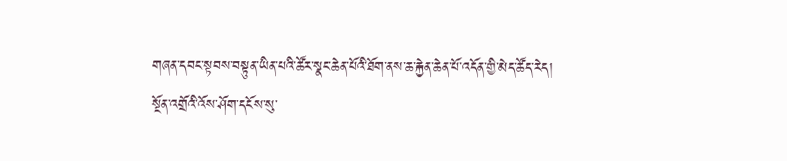གཞན་དབང་སྟབས་བསྟུན་ཡིན་པའི་ཚོར་སྣང་ཆེན་པོའི་ཐོག་ནས་ཆ་རྐྱེན་ཆེན་པོ་འདོན་གྱི་མེད་ཚོད་རེད།
སྔོན་འགྲོའི་འོས་ཤོག་དངོས་སུ་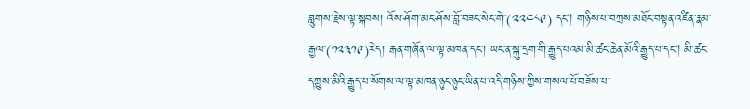བླུགས་རྗེས་ལྟ་སྐབས། འོས་ཤོག་མང་ཤོས་བློ་བཟང་སེང་གེ་(༢༢༤༨༩) དང། གཉིས་པ་བཀྲས་མཐོང་བསྟན་འཛིན་རྣམ་རྒྱལ་(༡༢༣༡༩)རེད། རྒན་གཞོན་ལ་ལྟ་མཁན་དང་། ཡང་ན་སྐུ་དྲག་གི་རྒྱུད་པའམ་མི་ཚང་ཆེན་མོའི་རྒྱུད་པ་དང། མི་ཚང་དཀྱུས་མིའི་རྒྱུད་པ་སོགས་ལ་ལྟ་མཁན་ཉུང་ཉུང་ཡིན་པ་འདི་གཉིས་ཀྱིས་གསལ་པོ་བཟོས་པ་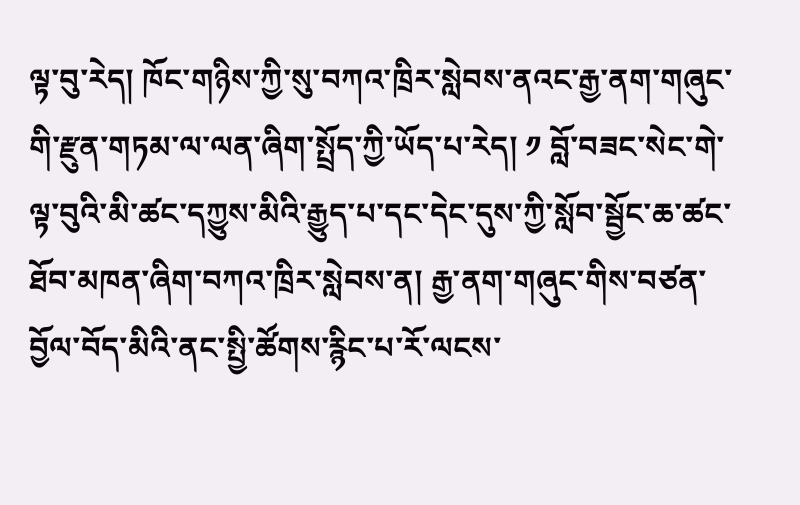ལྟ་བུ་རེད། ཁོང་གཉིས་ཀྱི་སུ་བཀའ་ཁྲིར་སླེབས་ནའང་རྒྱ་ནག་གཞུང་གི་རྫུན་གཏམ་ལ་ལན་ཞིག་སྤྲོད་ཀྱི་ཡོད་པ་རེད། ༡ བློ་བཟང་སེང་གེ་ལྟ་བུའི་མི་ཚང་དཀྱུས་མིའི་རྒྱུད་པ་དང་དེང་དུས་ཀྱི་སློབ་སྦྱོང་ཆ་ཚང་ཐོབ་མཁན་ཞིག་བཀའ་ཁྲིར་སླེབས་ན། རྒྱ་ནག་གཞུང་གིས་བཙན་བྱོལ་བོད་མིའི་ནང་སྤྱི་ཚོགས་རྙིང་པ་རོ་ལངས་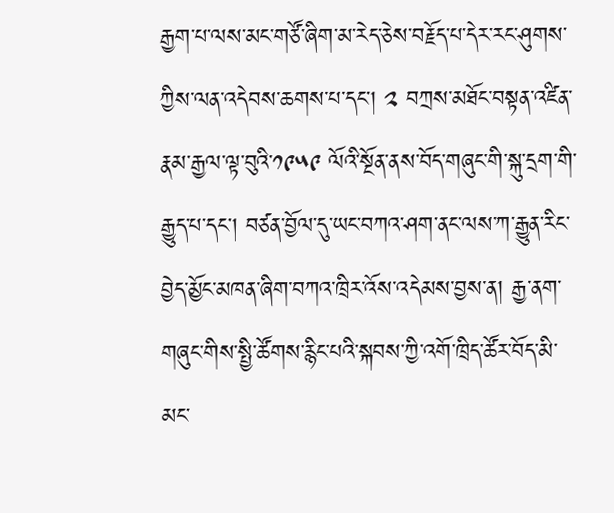རྒྱག་པ་ལས་མང་གཙོ་ཞིག་མ་རེད་ཅེས་བརྗོད་པ་དེར་རང་ཤུགས་ཀྱིས་ལན་འདེབས་ཆགས་པ་དང། ༢ བཀྲས་མཐོང་བསྟན་འཛིན་རྣམ་རྒྱལ་ལྟ་བུའི་༡༩༥༩ ལོའི་སྔོན་ནས་བོད་གཞུང་གི་སྐུ་དྲག་གི་རྒྱུད་པ་དང། བཙན་བྱོལ་དུ་ཡང་བཀའ་ཤག་ནང་ལས་ཀ་རྒྱུན་རིང་བྱེད་མྱོང་མཁན་ཞིག་བཀའ་ཁྲིར་འོས་འདེམས་བྱས་ན། རྒྱ་ནག་གཞུང་གིས་སྤྱི་ཚོགས་རྙིང་པའི་སྐབས་ཀྱི་འགོ་ཁྲིད་ཚོར་བོད་མི་མང་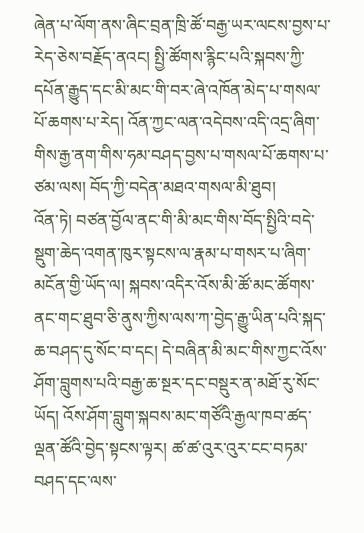ཞེན་པ་ལོག་ནས་ཞིང་བྲན་ཁྲི་ཚོ་བརྒྱ་ཡར་ལངས་བྱས་པ་རེད་ཅེས་བརྗོད་ནའང། སྤྱི་ཚོགས་རྙིང་པའི་སྐབས་ཀྱི་དཔོན་རྒྱུད་དང་མི་མང་གི་བར་ཞེ་འཁོན་མེད་པ་གསལ་པོ་ཆགས་པ་རེད། འོན་ཀྱང་ལན་འདེབས་འདི་འདྲ་ཞིག་གིས་རྒྱ་ནག་གིས་ཧམ་བཤད་བྱས་པ་གསལ་པོ་ཆགས་པ་ཙམ་ལས། བོད་ཀྱི་བདེན་མཐའ་གསལ་མི་ཐུབ།
འོན་ཏེ། བཙན་བྱོལ་ནང་གི་མི་མང་གིས་བོད་སྤྱིའི་བདེ་སྡུག་ཆེད་འགན་ཁུར་སྟངས་ལ་རྣམ་པ་གསར་པ་ཞིག་མངོན་གྱི་ཡོད་ལ། སྐབས་འདིར་འོས་མི་ཚོ་མང་ཚོགས་ནང་གང་ཐུབ་ཅི་ནུས་ཀྱིས་ལས་ཀ་བྱེད་རྒྱུ་ཡིན་པའི་སྐད་ཆ་བཤད་དུ་སོང་བ་དང། དེ་བཞིན་མི་མང་གིས་ཀྱང་འོས་ཤོག་བླུགས་པའི་བརྒྱ་ཆ་སྔར་དང་བསྡུར་ན་མཐོ་རུ་སོང་ཡོད། འོས་ཤོག་བླུག་སྐབས་མང་གཙོའི་རྒྱལ་ཁབ་ཚད་ལྡན་ཚོའི་བྱེད་སྟངས་ལྟར། ཚ་ཚ་འུར་འུར་ངང་བཏམ་བཤད་དང་ལས་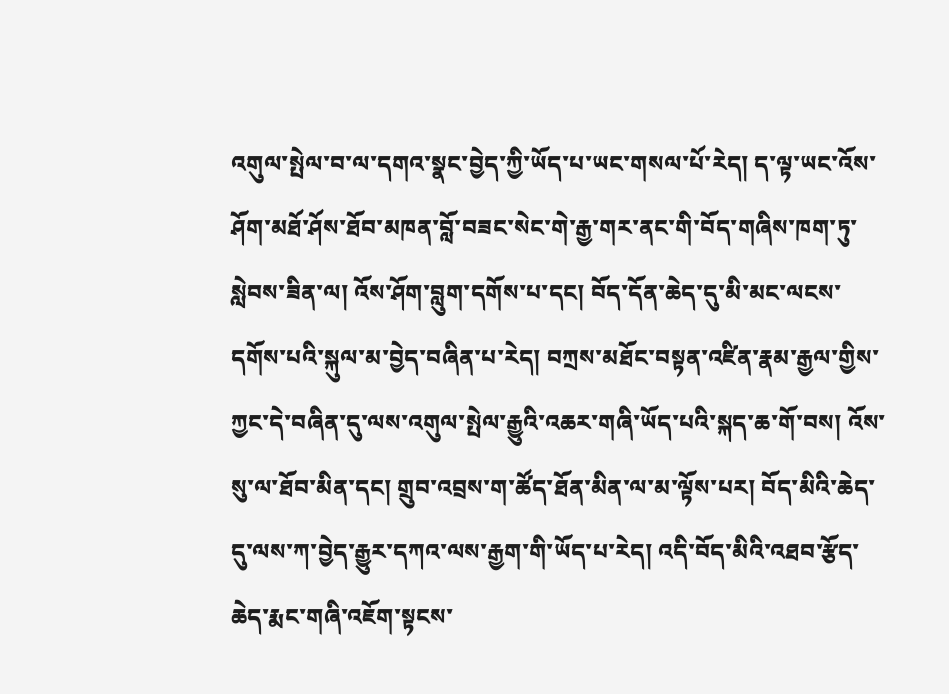འགུལ་སྤེལ་བ་ལ་དགའ་སྣང་བྱེད་ཀྱི་ཡོད་པ་ཡང་གསལ་པོ་རེད། ད་ལྟ་ཡང་འོས་ཤོག་མཐོ་ཤོས་ཐོབ་མཁན་བློ་བཟང་སེང་གེ་རྒྱ་གར་ནང་གི་བོད་གཞིས་ཁག་ཏུ་སླེབས་ཟིན་ལ། འོས་ཤོག་བླུག་དགོས་པ་དང། བོད་དོན་ཆེད་དུ་མི་མང་ལངས་དགོས་པའི་སྐུལ་མ་བྱེད་བཞིན་པ་རེད། བཀྲས་མཐོང་བསྟན་འཛིན་རྣམ་རྒྱལ་གྱིས་ཀྱང་དེ་བཞིན་དུ་ལས་འགུལ་སྤེལ་རྒྱུའི་འཆར་གཞི་ཡོད་པའི་སྐད་ཆ་གོ་བས། འོས་སུ་ལ་ཐོབ་མིན་དང། གྲུབ་འབྲས་ག་ཚོད་ཐོན་མིན་ལ་མ་ལྟོས་པར། བོད་མིའི་ཆེད་དུ་ལས་ཀ་བྱེད་རྒྱུར་དཀའ་ལས་རྒྱག་གི་ཡོད་པ་རེད། འདི་བོད་མིའི་འཐབ་རྩོད་ཆེད་རྨང་གཞི་འཇོག་སྟངས་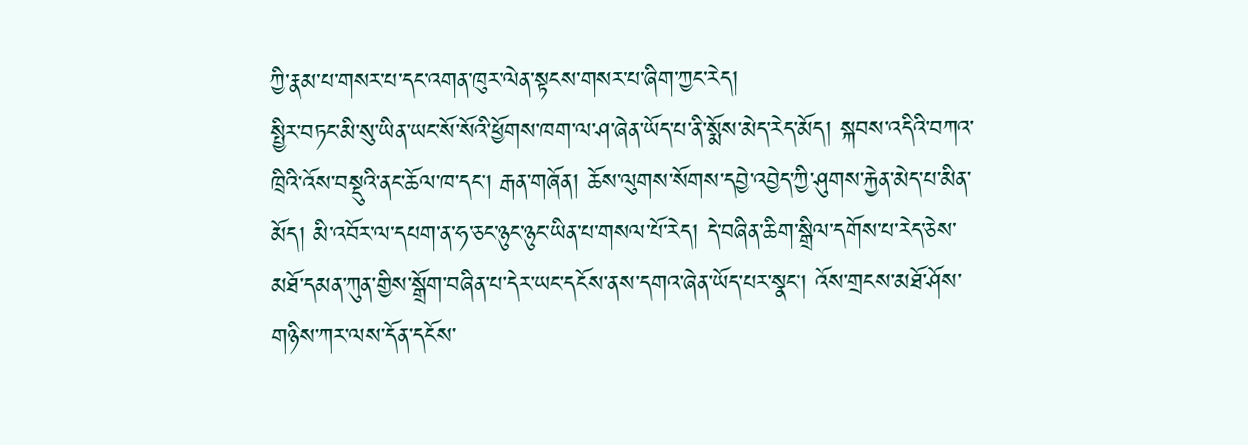ཀྱི་རྣམ་པ་གསར་པ་དང་འགན་ཁུར་ལེན་སྟངས་གསར་པ་ཞིག་ཀྱང་རེད།
སྤྱིར་བཏང་མི་སུ་ཡིན་ཡང་སོ་སོའི་ཕྱོགས་ཁག་ལ་ཤ་ཞེན་ཡོད་པ་ནི་སྨོས་མེད་རེད་མོད། སྐབས་འདིའི་བཀའ་ཁྲིའི་འོས་བསྡུའི་ནང་ཆོལ་ཁ་དང། རྒན་གཞོན། ཆོས་ལུགས་སོགས་དབྱེ་འབྱེད་ཀྱི་ཤུགས་རྐྱེན་མེད་པ་མིན་མོད། མི་འབོར་ལ་དཔག་ན་ཧ་ཅང་ཉུང་ཉུང་ཡིན་པ་གསལ་པོ་རེད། དེ་བཞིན་ཆིག་སྒྲིལ་དགོས་པ་རེད་ཅེས་མཐོ་དམན་ཀུན་གྱིས་སྒྲོག་བཞིན་པ་དེར་ཡང་དངོས་ནས་དགའ་ཞེན་ཡོད་པར་སྣང། འོས་གྲངས་མཐོ་ཤོས་གཉིས་ཀར་ལས་དོན་དངོས་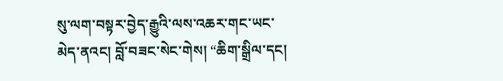སུ་ལག་བསྟར་བྱེད་རྒྱུའི་ལས་འཆར་གང་ཡང་མེད་ནའང། བློ་བཟང་སེང་གེས། “ཆིག་སྒྲིལ་དང།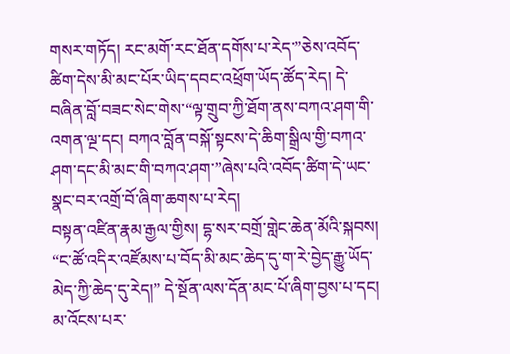གསར་གཏོད། རང་མགོ་རང་ཐོན་དགོས་པ་རེད་”ཅེས་འབོད་ཚིག་དེས་མི་མང་པོར་ཡིད་དབང་འཕྲོག་ཡོད་ཚོད་རེད། དེ་བཞིན་བློ་བཟང་སེང་གེས་“ལྟ་གྲུབ་ཀྱི་ཐོག་ནས་བཀའ་ཤག་གི་འགན་ལྔ་དང། བཀའ་བློན་བསྐོ་སྟངས་དེ་ཆིག་སྒྲིལ་གྱི་བཀའ་ཤག་དང་མི་མང་གི་བཀའ་ཤག་”ཞེས་པའི་འབོད་ཚིག་དེ་ཡང་སྣང་བར་འགྲོ་བོ་ཞིག་ཆགས་པ་རེད།
བསྟན་འཛིན་རྣམ་རྒྱལ་གྱིས། དྷ་སར་བགྲོ་གླེང་ཆེན་མོའི་སྐབས། “ང་ཚོ་འདིར་འཛོམས་པ་བོད་མི་མང་ཆེད་དུ་ག་རེ་བྱེད་རྒྱུ་ཡོད་མེད་ཀྱི་ཆེད་དུ་རེད།” དེ་སྔོན་ལས་དོན་མང་པོ་ཞིག་བྱས་པ་དང། མ་འོངས་པར་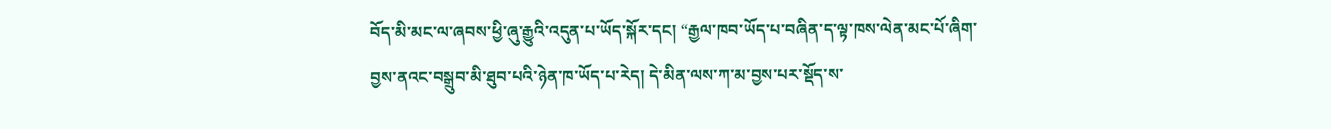བོད་མི་མང་ལ་ཞབས་ཕྱི་ཞུ་རྒྱུའི་འདུན་པ་ཡོད་སྐོར་དང། “རྒྱལ་ཁབ་ཡོད་པ་བཞིན་ད་ལྟ་ཁས་ལེན་མང་པོ་ཞིག་བྱས་ནའང་བསྒྲུབ་མི་ཐུབ་པའི་ཉེན་ཁ་ཡོད་པ་རེད། དེ་མིན་ལས་ཀ་མ་བྱས་པར་སྡོད་ས་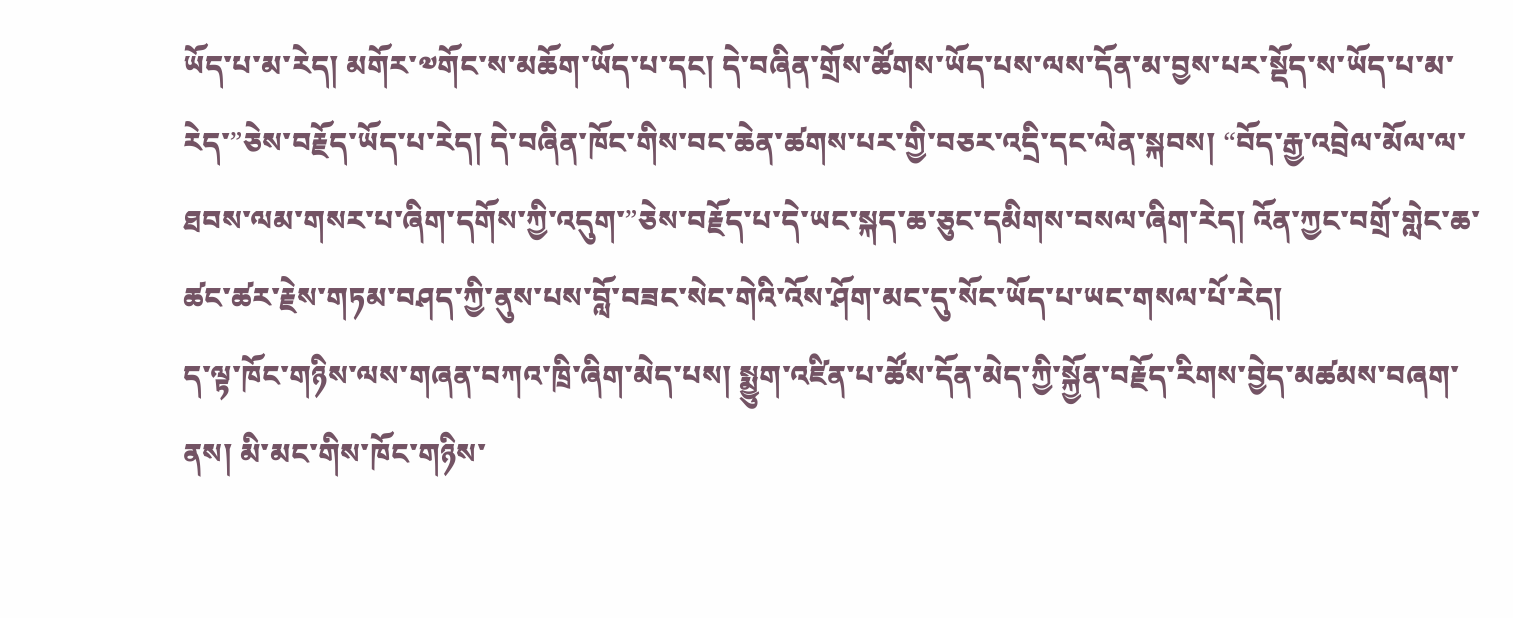ཡོད་པ་མ་རེད། མགོར་༧གོང་ས་མཆོག་ཡོད་པ་དང། དེ་བཞིན་གྲོས་ཚོགས་ཡོད་པས་ལས་དོན་མ་བྱས་པར་སྡོད་ས་ཡོད་པ་མ་རེད་”ཅེས་བརྗོད་ཡོད་པ་རེད། དེ་བཞིན་ཁོང་གིས་བང་ཆེན་ཚགས་པར་གྱི་བཅར་འདྲི་དང་ལེན་སྐབས། “བོད་རྒྱ་འབྲེལ་མོལ་ལ་ཐབས་ལམ་གསར་པ་ཞིག་དགོས་ཀྱི་འདུག་”ཅེས་བརྗོད་པ་དེ་ཡང་སྐད་ཆ་ཅུང་དམིགས་བསལ་ཞིག་རེད། འོན་ཀྱང་བགྲོ་གླེང་ཆ་ཚང་ཚར་རྗེས་གཏམ་བཤད་ཀྱི་ནུས་པས་བློ་བཟང་སེང་གེའི་འོས་ཤོག་མང་དུ་སོང་ཡོད་པ་ཡང་གསལ་པོ་རེད།
ད་ལྟ་ཁོང་གཉིས་ལས་གཞན་བཀའ་ཁྲི་ཞིག་མེད་པས། སྨྱུག་འཛིན་པ་ཚོས་དོན་མེད་ཀྱི་སྐྱོན་བརྗོད་རིགས་བྱེད་མཚམས་བཞག་ནས། མི་མང་གིས་ཁོང་གཉིས་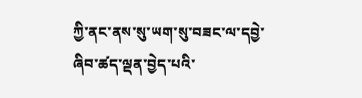ཀྱི་ནང་ནས་སུ་ཡག་སུ་བཟང་ལ་དབྱེ་ཞིབ་ཚད་ལྡན་བྱེད་པའི་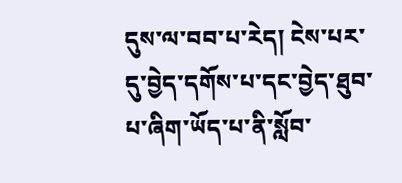དུས་ལ་བབ་པ་རེད། ངེས་པར་དུ་བྱེད་དགོས་པ་དང་བྱེད་ཐུབ་པ་ཞིག་ཡོད་པ་ནི་སློབ་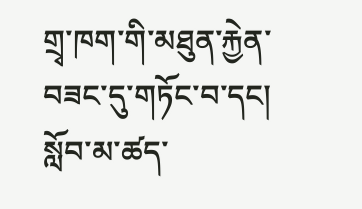གྲྭ་ཁག་གི་མཐུན་རྐྱེན་བཟང་དུ་གཏོང་བ་དང། སློབ་མ་ཚད་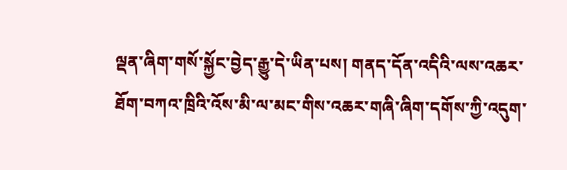ལྡན་ཞིག་གསོ་སྐྱོང་བྱེད་རྒྱུ་དེ་ཡིན་པས། གནད་དོན་འདིའི་ལས་འཆར་ཐོག་བཀའ་ཁྲིའི་འོས་མི་ལ་མང་གིས་འཆར་གཞི་ཞིག་དགོས་ཀྱི་འདུག་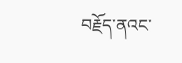བརྗོད་ནའང་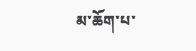མ་ཆོག་པ་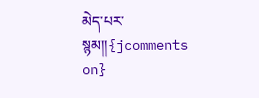མེད་པར་སྙམ།།{jcomments on}